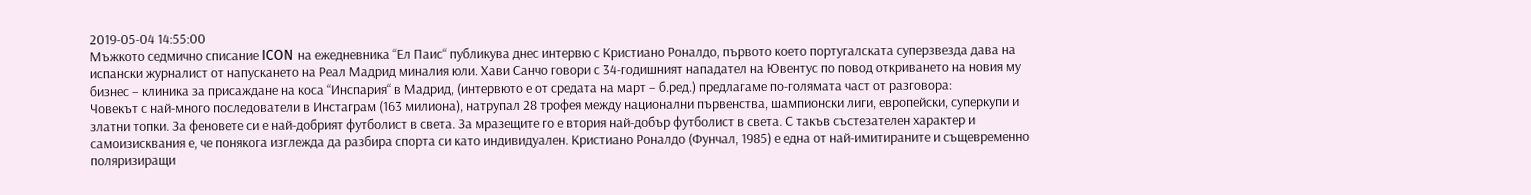2019-05-04 14:55:00
Мъжкото седмично списание ICON на ежедневника “Ел Паис“ публикува днес интервю с Кристиано Роналдо, първото което португалската суперзвезда дава на испански журналист от напускането на Реал Мадрид миналия юли. Хави Санчо говори с 34-годишният нападател на Ювентус по повод откриването на новия му бизнес – клиника за присаждане на коса “Инспария“ в Мадрид, (интервюто е от средата на март – б.ред.) предлагаме по-голямата част от разговора:
Човекът с най-много последователи в Инстаграм (163 милиона), натрупал 28 трофея между национални първенства, шампионски лиги, европейски, суперкупи и златни топки. За феновете си е най-добрият футболист в света. За мразещите го е втория най-добър футболист в света. С такъв състезателен характер и самоизисквания е, че понякога изглежда да разбира спорта си като индивидуален. Кристиано Роналдо (Фунчал, 1985) е една от най-имитираните и същевременно поляризиращи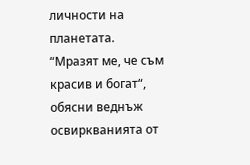личности на планетата. “Мразят ме, че съм красив и богат“, обясни веднъж освиркванията от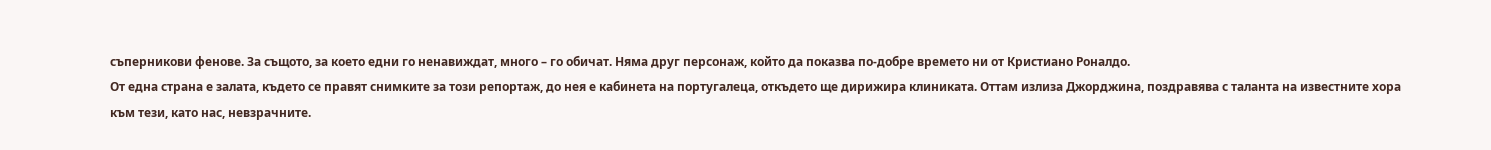съперникови фенове. За същото, за което едни го ненавиждат, много – го обичат. Няма друг персонаж, който да показва по-добре времето ни от Кристиано Роналдо.
От една страна е залата, където се правят снимките за този репортаж, до нея е кабинета на португалеца, откъдето ще дирижира клиниката. Оттам излиза Джорджина, поздравява с таланта на известните хора към тези, като нас, невзрачните.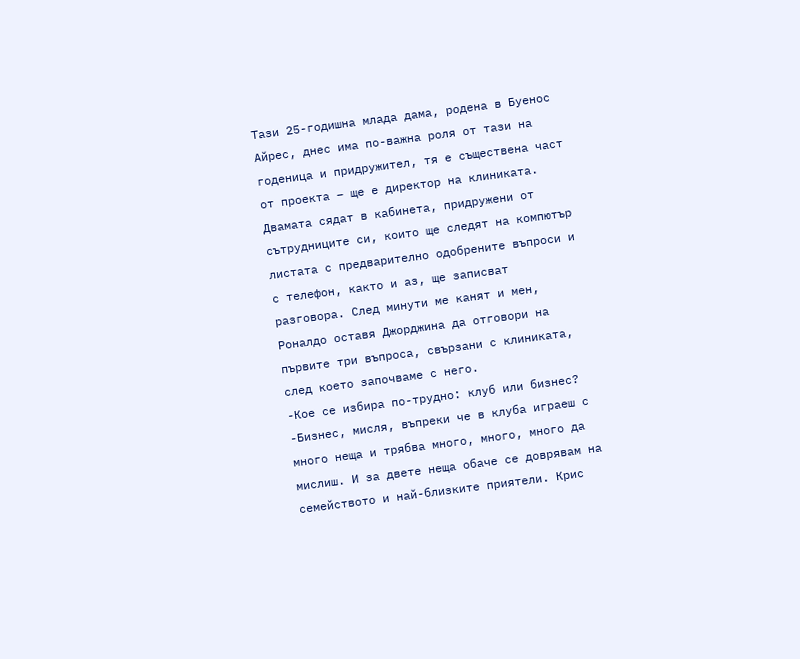Тази 25-годишна млада дама, родена в Буенос Айрес, днес има по-важна роля от тази на годеница и придружител, тя е съществена част от проекта – ще е директор на клиниката. Двамата сядат в кабинета, придружени от сътрудниците си, които ще следят на компютър листата с предварително одобрените въпроси и с телефон, както и аз, ще записват разговора. След минути ме канят и мен, Роналдо оставя Джорджина да отговори на първите три въпроса, свързани с клиниката, след което започваме с него.
-Кое се избира по-трудно: клуб или бизнес?
-Бизнес, мисля, въпреки че в клуба играеш с много неща и трябва много, много, много да мислиш. И за двете неща обаче се доврявам на семейството и най-близките приятели. Крис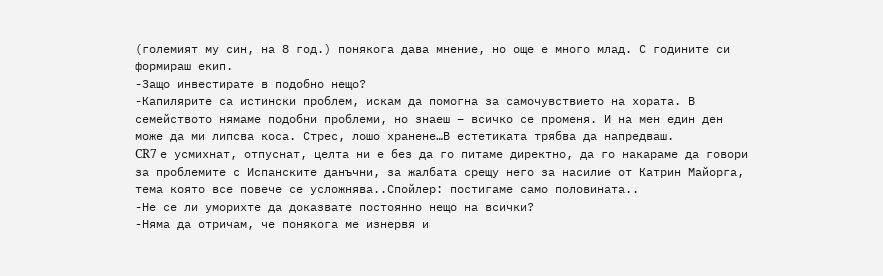(големият му син, на 8 год.) понякога дава мнение, но още е много млад. С годините си формираш екип.
-Защо инвестирате в подобно нещо?
-Капилярите са истински проблем, искам да помогна за самочувствието на хората. В семейството нямаме подобни проблеми, но знаеш – всичко се променя. И на мен един ден може да ми липсва коса. Стрес, лошо хранене…В естетиката трябва да напредваш.
CR7 е усмихнат, отпуснат, целта ни е без да го питаме директно, да го накараме да говори за проблемите с Испанските данъчни, за жалбата срещу него за насилие от Катрин Майорга, тема която все повече се усложнява..Спойлер: постигаме само половината..
-Не се ли уморихте да доказвате постоянно нещо на всички?
-Няма да отричам, че понякога ме изнервя и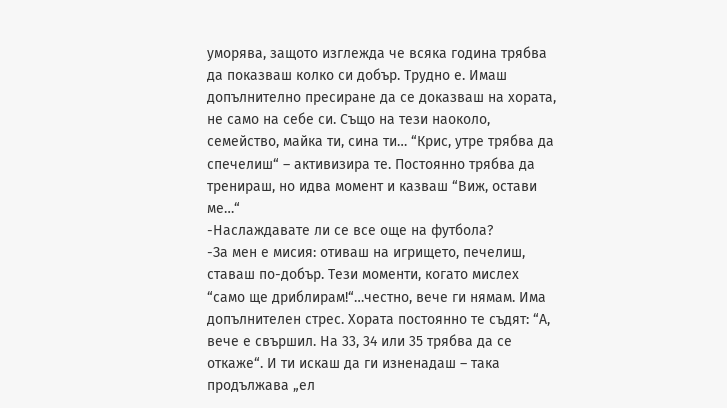уморява, защото изглежда че всяка година трябва да показваш колко си добър. Трудно е. Имаш допълнително пресиране да се доказваш на хората, не само на себе си. Също на тези наоколо, сeмейство, майка ти, сина ти… “Крис, утре трябва да спечелиш“ – активизира те. Постоянно трябва да тренираш, но идва момент и казваш “Виж, остави ме…“
-Наслаждавате ли се все още на футбола?
-За мен е мисия: отиваш на игрището, печелиш, ставаш по-добър. Тези моменти, когато мислех “само ще дриблирам!“…честно, вече ги нямам. Има допълнителен стрес. Хората постоянно те съдят: “А, вече е свършил. На 33, 34 или 35 трябва да се откаже“. И ти искаш да ги изненадаш – така продължава „ел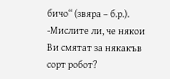бичо“ (звяра – б.р.).
-Мислите ли, че някои Ви смятат за някакъв сорт робот?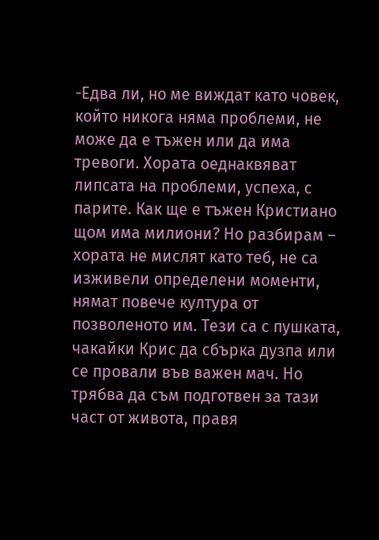-Едва ли, но ме виждат като човек, който никога няма проблеми, не може да е тъжен или да има тревоги. Хората оеднаквяват липсата на проблеми, успеха, с парите. Как ще е тъжен Кристиано щом има милиони? Но разбирам – хората не мислят като теб, не са изживели определени моменти, нямат повече култура от позволеното им. Тези са с пушката, чакайки Крис да сбърка дузпа или се провали във важен мач. Но трябва да съм подготвен за тази част от живота, правя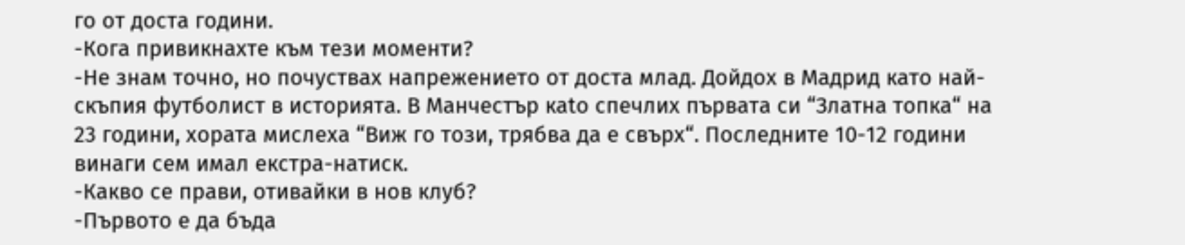го от доста години.
-Кога привикнахте към тези моменти?
-Не знам точно, но почуствах напрежението от доста млад. Дойдох в Мадрид като най-скъпия футболист в историята. В Манчестър каtо спечлих първата си “Златна топка“ на 23 години, хората мислеха “Виж го този, трябва да е свърх“. Последните 10-12 години винаги сем имал екстра-натиск.
-Какво се прави, отивайки в нов клуб?
-Първото е да бъда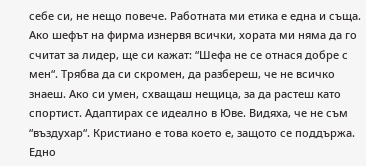себе си, не нещо повече. Работната ми етика е една и съща. Ако шефът на фирма изнервя всички, хората ми няма да го считат за лидер, ще си кажат: “Шефа не се отнася добре с мен“. Трябва да си скромен, да разбереш, че не всичко знаеш. Ако си умен, схващаш нещица, за да растеш като спортист. Адаптирах се идеално в Юве. Видяха, че не съм “въздухар“. Кристиано е това което е, защото се поддържа. Едно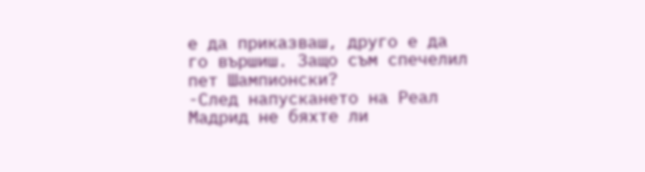е да приказваш, друго е да го вършиш. Защо съм спечелил пет Шампионски?
-След напускането на Реал Мадрид не бяхте ли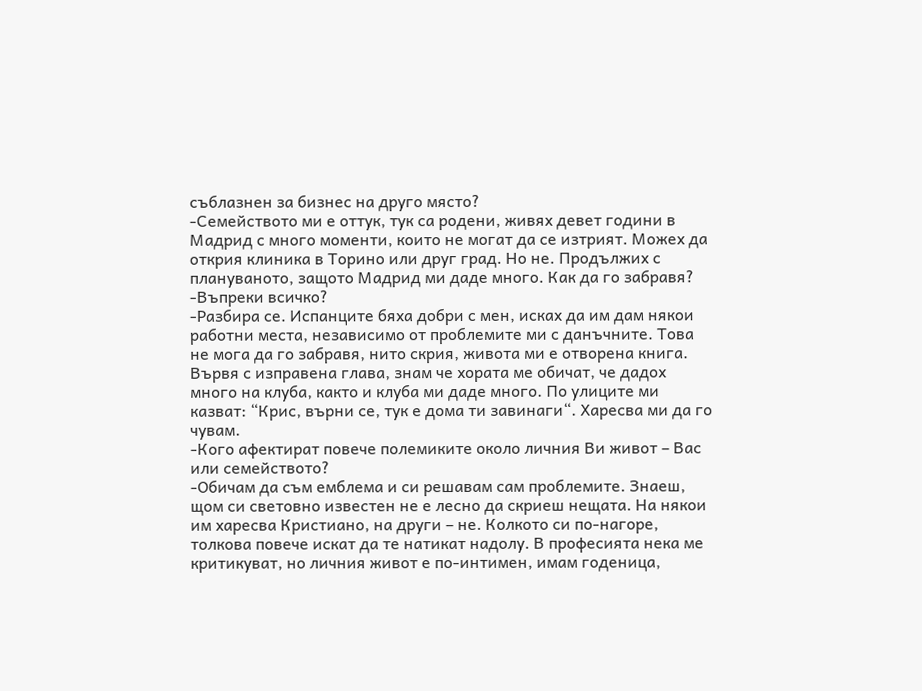съблазнен за бизнес на друго място?
-Семейството ми е оттук, тук са родени, живях девет години в Мадрид с много моменти, които не могат да се изтрият. Можех да открия клиника в Торино или друг град. Но не. Продължих с плануваното, защото Мадрид ми даде много. Как да го забравя?
-Въпреки всичко?
-Разбира се. Испанците бяха добри с мен, исках да им дам някои работни места, независимо от проблемите ми с данъчните. Това не мога да го забравя, нито скрия, живота ми е отворена книга. Вървя с изправена глава, знам че хората ме обичат, че дадох много на клуба, както и клуба ми даде много. По улиците ми казват: “Крис, върни се, тук е дома ти завинаги“. Харесва ми да го чувам.
-Кого афектират повече полемиките около личния Ви живот – Вас или семейството?
-Обичам да съм емблема и си решавам сам проблемите. Знаеш, щом си световно известен не е лесно да скриеш нещата. На някои им харесва Кристиано, на други – не. Колкото си по-нагоре, толкова повече искат да те натикат надолу. В професията нека ме критикуват, но личния живот е по-интимен, имам годеница,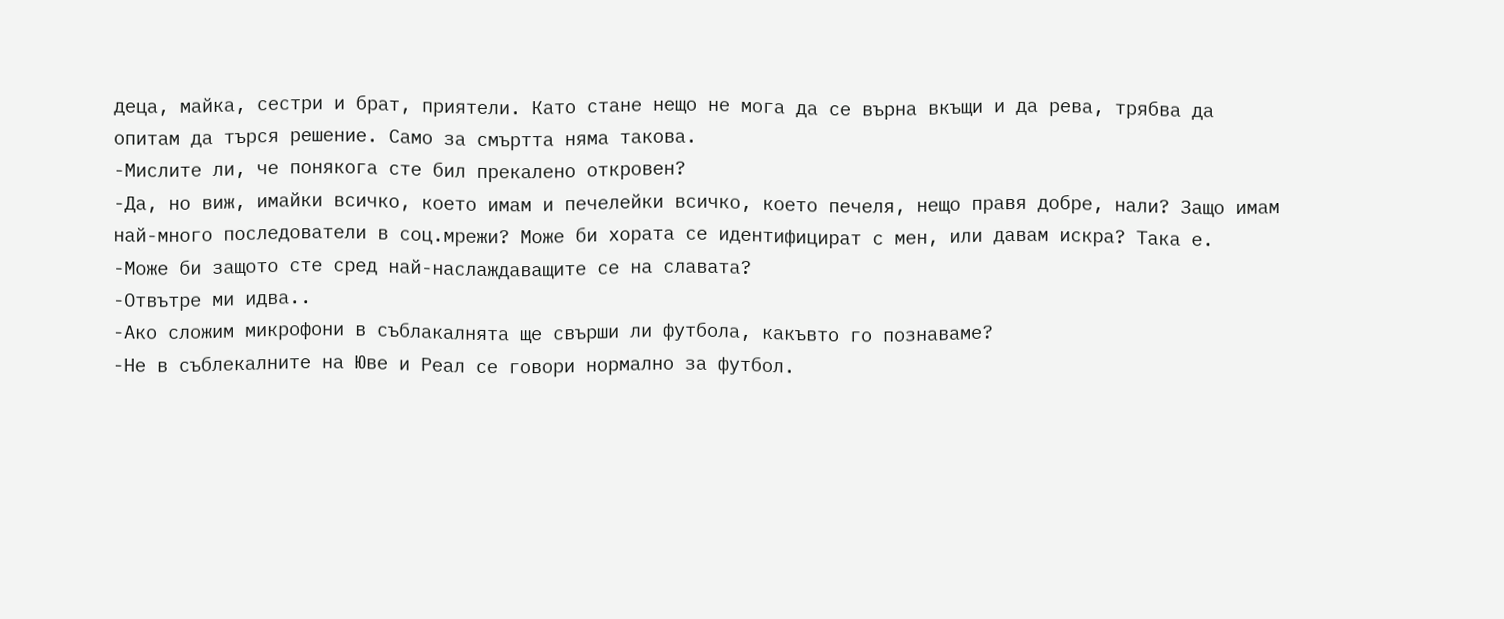деца, майка, сестри и брат, приятели. Като стане нещо не мога да се върна вкъщи и да рева, трябва да опитам да търся решение. Само за смъртта няма такова.
-Мислите ли, че понякога сте бил прекалено откровен?
-Да, но виж, имайки всичко, което имам и печелейки всичко, което печеля, нещо правя добре, нали? Защо имам най-много последователи в соц.мрежи? Може би хората се идентифицират с мен, или давам искра? Така е.
-Може би защото сте сред най-наслаждаващите се на славата?
-Отвътре ми идва..
-Ако сложим микрофони в съблакалнята ще свърши ли футбола, какъвто го познаваме?
-Не в съблекалните на Юве и Реал се говори нормално за футбол.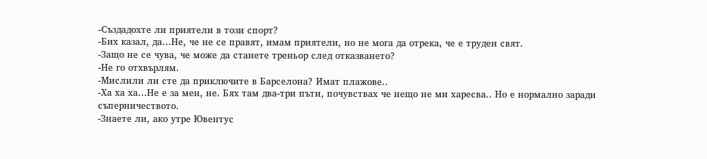-Създадохте ли приятели в този спорт?
-Бих казал, да…Не, че не се правят, имам приятели, но не мога да отрека, че е труден свят.
-Защо не се чува, че може да станете треньор след отказването?
-Не го отхвърлям.
-Мислили ли сте да приключите в Барселона? Имат плажове..
-Ха ха ха…Не е за мен, не. Бях там два-три пъти, почувствах че нещо не ми харесва.. Но е нормално заради съперничеството.
-Знаете ли, ако утре Ювентус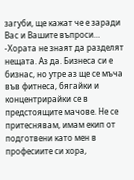загуби, ще кажат че е заради Вас и Вашите въпроси…
-Хората не знаят да разделят нещата. Аз да. Бизнеса си е бизнас, но утре аз ще се мъча във фитнеса, бягайки и концентрирайки се в предстоящите мачове. Не се притеснявам, имам екип от подготвени като мен в професиите си хора,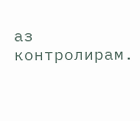аз контролирам.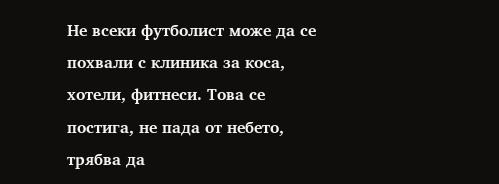Не всеки футболист може да се похвали с клиника за коса, хотели, фитнеси. Това се постига, не пада от небето, трябва да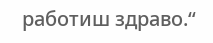работиш здраво.“